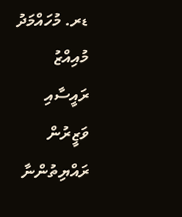ޑރ. މުހައްމަދު މުއިއްޒު
ރައީސާއި ވަޒީރުން ރައްޔިތުންނާ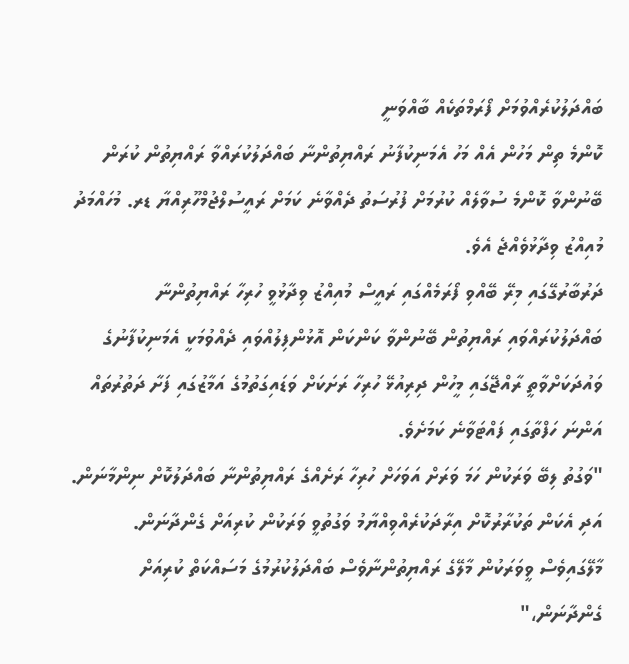ބައްދަލުކުރެއްވުމަށް ފޯރަމްތަކެއް ބާއްވަނީ
ކޮންމެ ތިން މަހުން އެއް މަހު އެމަނިކުފާނު ރައްޔިތުންނާ ބައްދަލުކުރައްވާ ރައްޔިތުން ކުރަން ބޭނުންވާ ކޮންމެ ސުވާލެއް ކުރުމަށް ފުރުސަތު ދެއްވާނެ ކަމަށް ރައީސުލްޖުމްހޫރިއްޔާ ޑރ. މުހައްމަދު މުއިއްޒު ވިދާޅުވެއްޖެ އެވެ.
ދަރުބާރުގޭގައި މިރޭ ބޭއްވި ފޯރަމެއްގައި ރައީސް މުއިއްޒު ވިދާޅުވީ ހުރިހާ ރައްޔިތުންނާ ބައްދަލުކުރައްވައި ރައްޔިތުން ބޭނުންވާ ކަންކަން އޮޅުންފިލުއްވައި ދެއްވުމަކީ އެމަނިކުފާނުގެ ވައުދަކަށްވާތީ ރާއްޖޭގައި މީހުން ދިރިއުޅޭ ހުރިހާ ރަށަކަށް ވަޑައިގަތުމުގެ އަމާޒުގައި ފަށާ ދަތުރުތައް އަންނަ ހަފްތާގައި ފައްޓަވާނެ ކަމަށެވެ.
"ވަގުތު ލިބޭ ވަރަކުން ހަމަ ވަރަށް އަވަހަށް ހުރިހާ ރަށެއްގެ ރައްޔިތުންނާ ބައްދަލުކޮށް ނިންމާނަން. އަދި އެކަން ތަކުރާރުކޮށް އިރާދަކުރެއްވިއްޔާމު ވަގުތުވީ ވަރަކުން ކުރިއަށް ގެންދާނަން. މާލޭގައިވެސް ވީވަރަކުން މާލޭގެ ރައްޔިތުންނާވެސް ބައްދަލުކުރުމުގެ މަސައްކަތް ކުރިއަށް ގެންދާނަން،"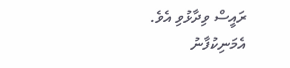ރައީސް ވިދާޅުވި އެވެ.
އެމަނިކުފާނު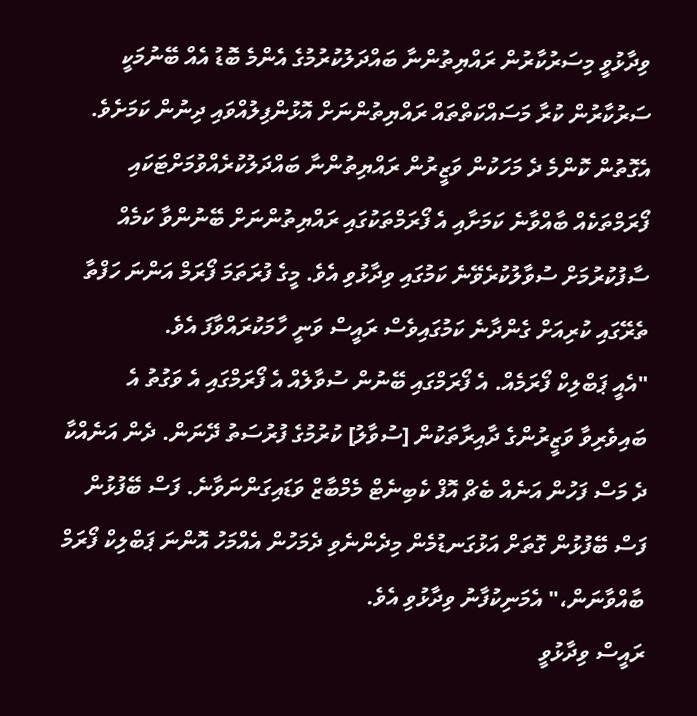ވިދާޅުވީ މިސަރުކާރުން ރައްޔިތުންނާ ބައްދަލުކުރުމުގެ އެންމެ ބޮޑު އެއް ބޭނުމަކީ ސަރުކާރުން ކުރާ މަސައްކަތްތައް ރައްޔިތުންނަށް އޮޅުންފިލުއްވައި ދިނުން ކަމަށެވެ. އެގޮތުން ކޮންމެ ދެ މަހަކުން ވަޒީރުން ރައްޔިތުންނާ ބައްދަލުކުރެއްވުމަށްޓަކައި ފޯރަމްތަކެއް ބާއްވާނެ ކަމަށާއި އެ ފޯރަމްތަކުގައި ރައްޔިތުންނަށް ބޭނުންވާ ކަމެއް ސާފުކުރުމަށް ސުވާލުކުރެވޭނެ ކަމުގައި ވިދާޅުވި އެވެ. މީގެ ފުރަތަމަ ފޯރަމް އަންނަ ހަފްތާ ތެރޭގައި ކުރިއަށް ގެންދާނެ ކަމުގައިވެސް ރައީސް ވަނީ ހާމަކުރައްވާފަ އެވެ.
"އެއީ ޕަބްލިކް ފޯރަމެއް. އެ ފޯރަމްގައި ބޭނުން ސުވާލެއް އެ ފޯރަމްގައި އެ ވަގުތު އެ ބައިވެރިވާ ވަޒީރުންގެ ދާއިރާތަކުން [ސުވާލު] ކުރުމުގެ ފުރުސަތު ދޭނަން. ދެން އަނެއްކާ ދެ މަސް ފަހުން އަނެއް ބެޗް އޮފް ކެބިނެޓް މެމްބާޒް ވަޑައިގަންނަވާނެ. ފަސް ބޭފުޅުން ފަސް ބޭފުޅުން ގޮތަށް އަޅުގަނޑުމެން މިދެންނެވި ދެމަހުން އެއްމަހު އޮންނަ ޕަބްލިކް ފޯރަމް ބާއްވާނަން،" އެމަނިކުފާނު ވިދާޅުވި އެވެ.
ރައީސް ވިދާޅުވީ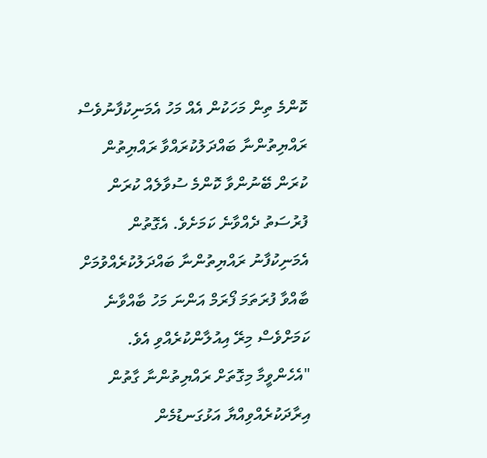ކޮންމެ ތިން މަހަކުން އެއް މަހު އެމަނިކުފާނުވެސް ރައްޔިތުންނާ ބައްދަލުކުރައްވާ ރައްޔިތުން ކުރަން ބޭނުންވާ ކޮންމެ ސުވާލެއް ކުރަން ފުރުސަތު ދެއްވާނެ ކަމަށެވެ. އެގޮތުން އެމަނިކުފާނު ރައްޔިތުންނާ ބައްދަލުކުރެއްވުމަށް ބާއްވާ ފުރަތަމަ ފޯރަމް އަންނަ މަހު ބާއްވާނެ ކަމަށްވެސް މިރޭ އިއުލާންކުރެއްވި އެވެ.
"އެހެންވީމާ މިގޮތަށް ރައްޔިތުންނާ ގާތުން އިރާދަކުރެއްވިއްޔާ އަޅުގަނޑުމެން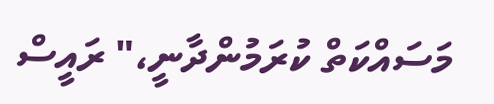މަސައްކަތް ކުރަމުންދާނީ،" ރައީސް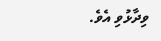ވިދާޅުވި އެވެ.